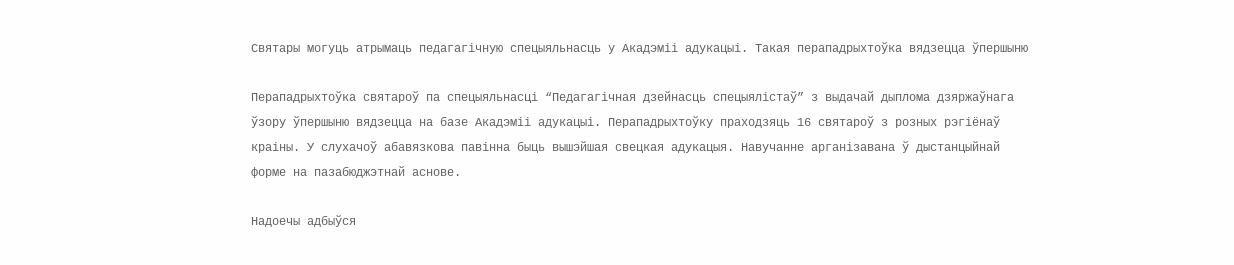Святары могуць атрымаць педагагічную спецыяльнасць у Акадэміі адукацыі. Такая перападрыхтоўка вядзецца ўпершыню

Перападрыхтоўка святароў па спецыяльнасці “Педагагічная дзейнасць спецыялістаў” з выдачай дыплома дзяржаўнага ўзору ўпершыню вядзецца на базе Акадэміі адукацыі. Перападрыхтоўку праходзяць 16 святароў з розных рэгіёнаў краіны. У слухачоў абавязкова павінна быць вышэйшая свецкая адукацыя. Навучанне арганізавана ў дыстанцыйнай форме на пазабюджэтнай аснове.

Надоечы адбыўся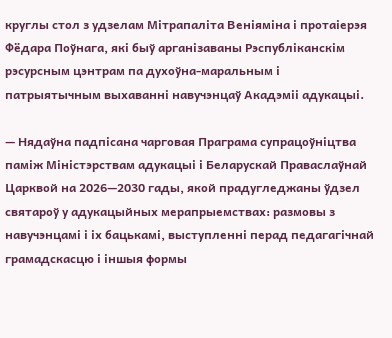круглы стол з удзелам Мітрапаліта Веніяміна і протаіерэя Фёдара Поўнага, які быў арганізаваны Рэспубліканскім рэсурсным цэнтрам па духоўна-маральным і патрыятычным выхаванні навучэнцаў Акадэміі адукацыі.

— Нядаўна падпісана чарговая Праграма супрацоўніцтва паміж Міністэрствам адукацыі і Беларускай Праваслаўнай Царквой на 2026—2030 гады, якой прадугледжаны ўдзел святароў у адукацыйных мерапрыемствах: размовы з навучэнцамі і іх бацькамі, выступленні перад педагагічнай грамадскасцю і іншыя формы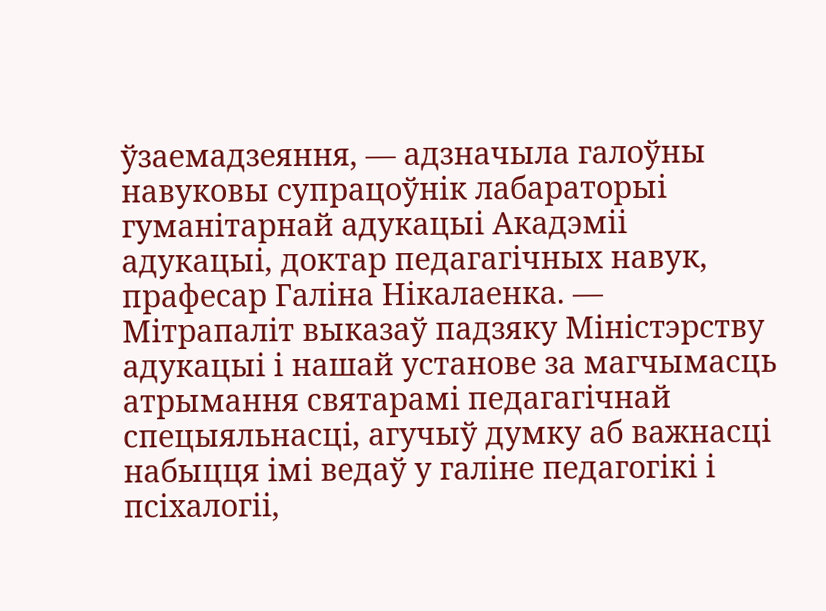ўзаемадзеяння, — адзначыла галоўны навуковы супрацоўнік лабараторыі гуманітарнай адукацыі Акадэміі адукацыі, доктар педагагічных навук, прафесар Галіна Нікалаенка. — Мітрапаліт выказаў падзяку Міністэрству адукацыі і нашай установе за магчымасць атрымання святарамі педагагічнай спецыяльнасці, агучыў думку аб важнасці набыцця імі ведаў у галіне педагогікі і псіхалогіі,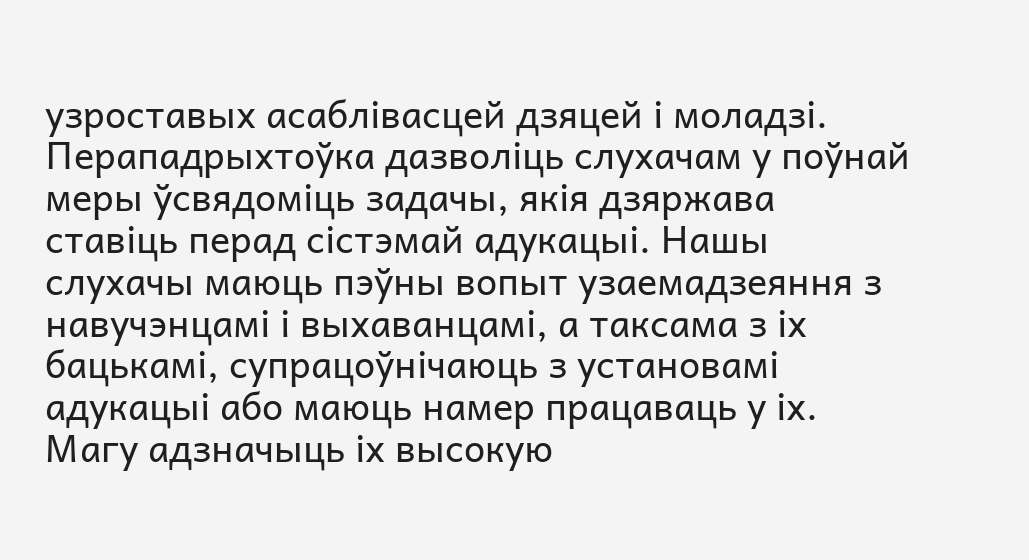узроставых асаблівасцей дзяцей і моладзі. Перападрыхтоўка дазволіць слухачам у поўнай меры ўсвядоміць задачы, якія дзяржава ставіць перад сістэмай адукацыі. Нашы слухачы маюць пэўны вопыт узаемадзеяння з навучэнцамі і выхаванцамі, а таксама з іх бацькамі, супрацоўнічаюць з установамі адукацыі або маюць намер працаваць у іх. Магу адзначыць іх высокую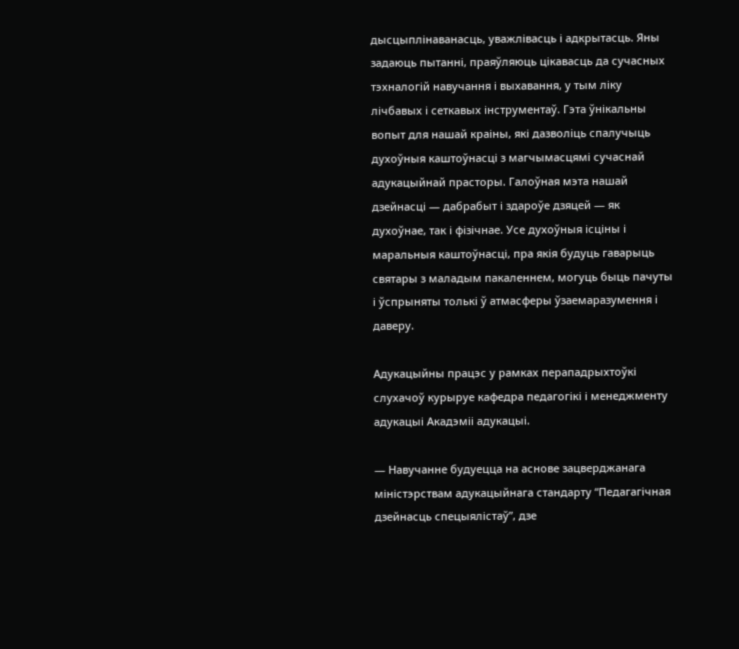дысцыплінаванасць, уважлівасць і адкрытасць. Яны задаюць пытанні, праяўляюць цікавасць да сучасных тэхналогій навучання і выхавання, у тым ліку лічбавых і сеткавых інструментаў. Гэта ўнікальны вопыт для нашай краіны, які дазволіць спалучыць духоўныя каштоўнасці з магчымасцямі сучаснай адукацыйнай прасторы. Галоўная мэта нашай дзейнасці — дабрабыт і здароўе дзяцей — як духоўнае, так і фізічнае. Усе духоўныя ісціны і маральныя каштоўнасці, пра якія будуць гаварыць святары з маладым пакаленнем, могуць быць пачуты і ўспрыняты толькі ў атмасферы ўзаемаразумення і даверу.

Адукацыйны працэс у рамках перападрыхтоўкі слухачоў курыруе кафедра педагогікі і менеджменту адукацыі Акадэміі адукацыі.

— Навучанне будуецца на аснове зацверджанага міністэрствам адукацыйнага стандарту “Педагагічная дзейнасць спецыялістаў”, дзе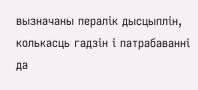вызначаны пералік дысцыплін, колькасць гадзін і патрабаванні да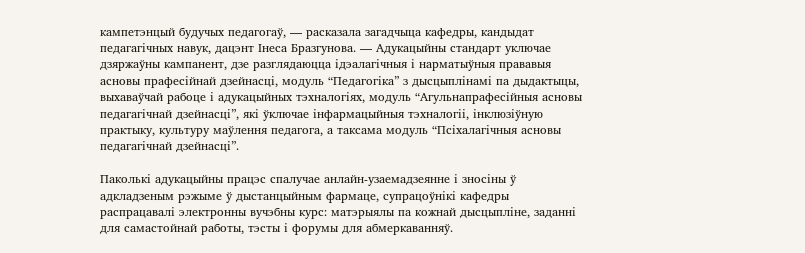кампетэнцый будучых педагогаў, — расказала загадчыца кафедры, кандыдат педагагічных навук, дацэнт Інеса Бразгунова. — Адукацыйны стандарт уключае дзяржаўны кампанент, дзе разглядаюцца ідэалагічныя і нарматыўныя прававыя асновы прафесійнай дзейнасці, модуль “Педагогіка” з дысцыплінамі па дыдактыцы, выхаваўчай рабоце і адукацыйных тэхналогіях, модуль “Агульнапрафесійныя асновы педагагічнай дзейнасці”, які ўключае інфармацыйныя тэхналогіі, інклюзіўную практыку, культуру маўлення педагога, а таксама модуль “Псіхалагічныя асновы педагагічнай дзейнасці”.

Паколькі адукацыйны працэс спалучае анлайн-узаемадзеянне і зносіны ў адкладзеным рэжыме ў дыстанцыйным фармаце, супрацоўнікі кафедры распрацавалі электронны вучэбны курс: матэрыялы па кожнай дысцыпліне, заданні для самастойнай работы, тэсты і форумы для абмеркаванняў.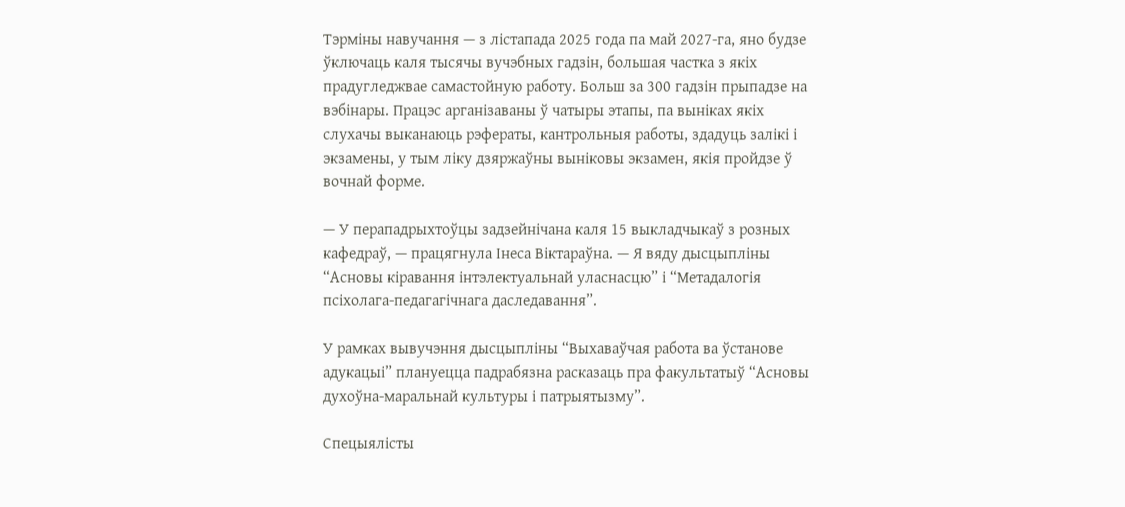Тэрміны навучання — з лістапада 2025 года па май 2027-га, яно будзе ўключаць каля тысячы вучэбных гадзін, большая частка з якіх прадугледжвае самастойную работу. Больш за 300 гадзін прыпадзе на вэбінары. Працэс арганізаваны ў чатыры этапы, па выніках якіх слухачы выканаюць рэфераты, кантрольныя работы, здадуць залікі і экзамены, у тым ліку дзяржаўны выніковы экзамен, якія пройдзе ў вочнай форме.

— У перападрыхтоўцы задзейнічана каля 15 выкладчыкаў з розных кафедраў, — працягнула Інеса Віктараўна. — Я вяду дысцыпліны “Асновы кіравання інтэлектуальнай уласнасцю” і “Метадалогія псіхолага-педагагічнага даследавання”.

У рамках вывучэння дысцыпліны “Выхаваўчая работа ва ўстанове адукацыі” плануецца падрабязна расказаць пра факультатыў “Асновы духоўна-маральнай культуры і патрыятызму”.

Спецыялісты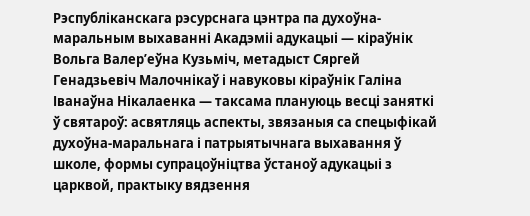Рэспубліканскага рэсурснага цэнтра па духоўна-маральным выхаванні Акадэміі адукацыі — кіраўнік Вольга Валер’еўна Кузьміч, метадыст Сяргей Генадзьевіч Малочнікаў і навуковы кіраўнік Галіна Іванаўна Нікалаенка — таксама плануюць весці заняткі ў святароў: асвятляць аспекты, звязаныя са спецыфікай духоўна-маральнага і патрыятычнага выхавання ў школе, формы супрацоўніцтва ўстаноў адукацыі з царквой, практыку вядзення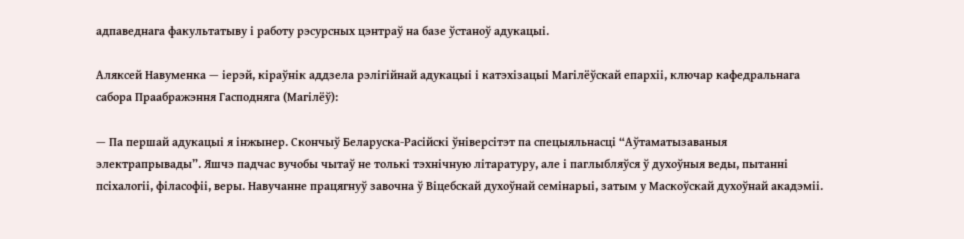адпаведнага факультатыву і работу рэсурсных цэнтраў на базе ўстаноў адукацыі.

Аляксей Навуменка — іерэй, кіраўнік аддзела рэлігійнай адукацыі і катэхізацыі Магілёўскай епархіі, ключар кафедральнага сабора Праабражэння Гасподняга (Магілёў):

— Па першай адукацыі я інжынер. Скончыў Беларуска-Расійскі ўніверсітэт па спецыяльнасці “Аўтаматызаваныя электрапрывады”. Яшчэ падчас вучобы чытаў не толькі тэхнічную літаратуру, але і паглыбляўся ў духоўныя веды, пытанні псіхалогіі, філасофіі, веры. Навучанне працягнуў завочна ў Віцебскай духоўнай семінарыі, затым у Маскоўскай духоўнай акадэміі.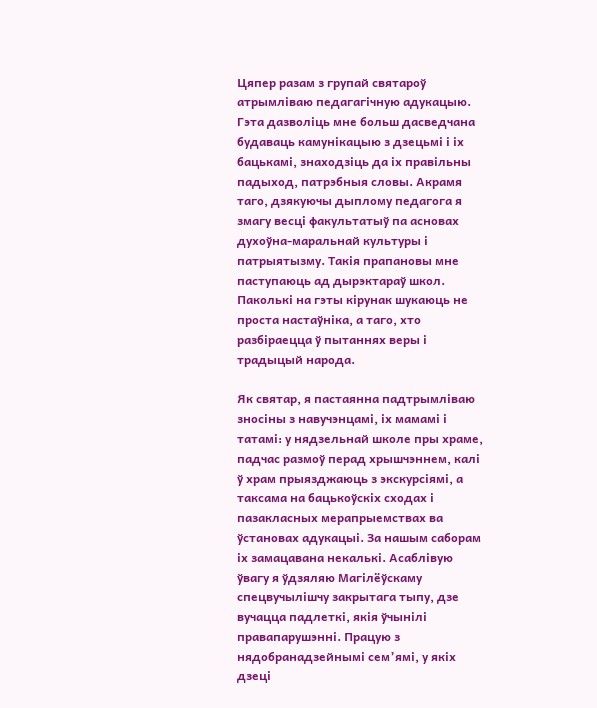Цяпер разам з групай святароў атрымліваю педагагічную адукацыю. Гэта дазволіць мне больш дасведчана будаваць камунікацыю з дзецьмі і іх бацькамі, знаходзіць да іх правільны падыход, патрэбныя словы. Акрамя таго, дзякуючы дыплому педагога я змагу весці факультатыў па асновах духоўна-маральнай культуры і патрыятызму. Такія прапановы мне паступаюць ад дырэктараў школ. Паколькі на гэты кірунак шукаюць не проста настаўніка, а таго, хто разбіраецца ў пытаннях веры і традыцый народа.

Як святар, я пастаянна падтрымліваю зносіны з навучэнцамі, іх мамамі і татамі: у нядзельнай школе пры храме, падчас размоў перад хрышчэннем, калі ў храм прыязджаюць з экскурсіямі, а таксама на бацькоўскіх сходах і пазакласных мерапрыемствах ва ўстановах адукацыі. За нашым саборам іх замацавана некалькі. Асаблівую ўвагу я ўдзяляю Магілёўскаму спецвучылішчу закрытага тыпу, дзе вучацца падлеткі, якія ўчынілі правапарушэнні. Працую з нядобранадзейнымі сем’ямі, у якіх дзеці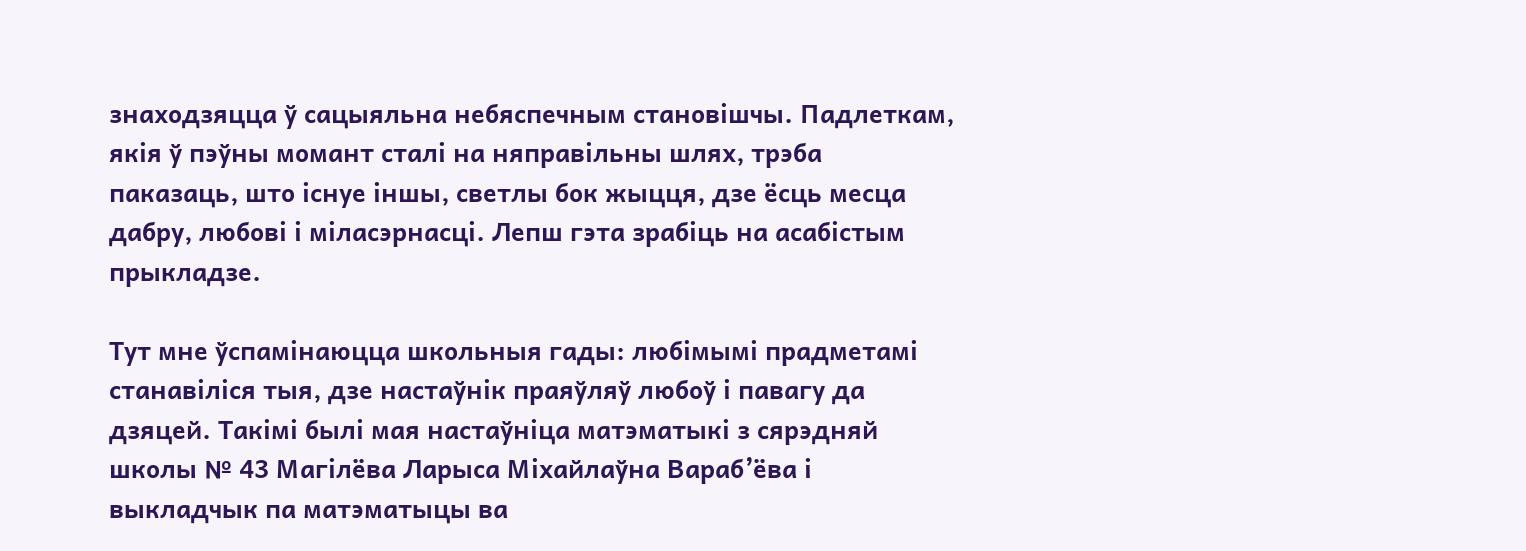знаходзяцца ў сацыяльна небяспечным становішчы. Падлеткам, якія ў пэўны момант сталі на няправільны шлях, трэба паказаць, што існуе іншы, светлы бок жыцця, дзе ёсць месца дабру, любові і міласэрнасці. Лепш гэта зрабіць на асабістым прыкладзе.

Тут мне ўспамінаюцца школьныя гады: любімымі прадметамі станавіліся тыя, дзе настаўнік праяўляў любоў і павагу да дзяцей. Такімі былі мая настаўніца матэматыкі з сярэдняй школы № 43 Магілёва Ларыса Міхайлаўна Вараб’ёва і выкладчык па матэматыцы ва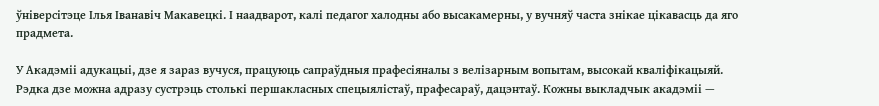ўніверсітэце Ілья Іванавіч Макавецкі. І наадварот, калі педагог халодны або высакамерны, у вучняў часта знікае цікавасць да яго прадмета.

У Акадэміі адукацыі, дзе я зараз вучуся, працуюць сапраўдныя прафесіяналы з велізарным вопытам, высокай кваліфікацыяй. Рэдка дзе можна адразу сустрэць столькі першакласных спецыялістаў, прафесараў, дацэнтаў. Кожны выкладчык акадэміі —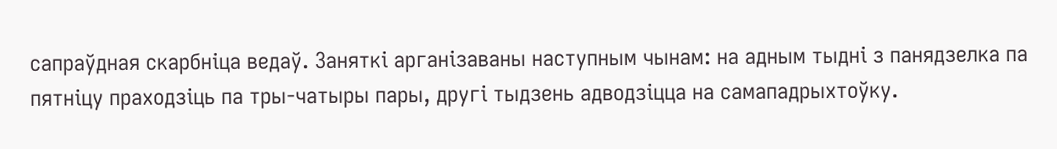сапраўдная скарбніца ведаў. Заняткі арганізаваны наступным чынам: на адным тыдні з панядзелка па пятніцу праходзіць па тры-чатыры пары, другі тыдзень адводзіцца на самападрыхтоўку.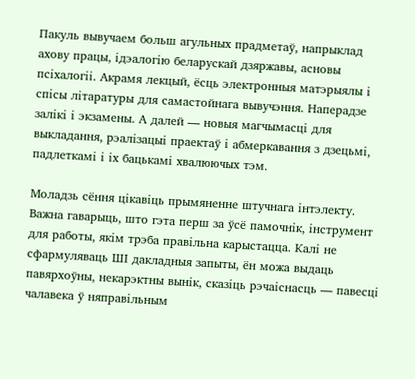Пакуль вывучаем больш агульных прадметаў, напрыклад ахову працы, ідэалогію беларускай дзяржавы, асновы псіхалогіі. Акрамя лекцый, ёсць электронныя матэрыялы і спісы літаратуры для самастойнага вывучэння. Наперадзе залікі і экзамены. А далей — новыя магчымасці для выкладання, рэалізацыі праектаў і абмеркавання з дзецьмі, падлеткамі і іх бацькамі хвалюючых тэм.

Моладзь сёння цікавіць прымяненне штучнага інтэлекту. Важна гаварыць, што гэта перш за ўсё памочнік, інструмент для работы, якім трэба правільна карыстацца. Калі не сфармуляваць ШІ дакладныя запыты, ён можа выдаць павярхоўны, некарэктны вынік, сказіць рэчаіснасць — павесці чалавека ў няправільным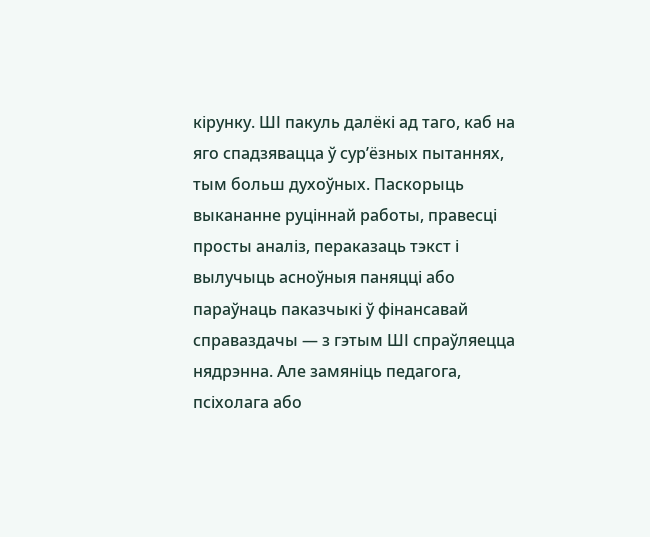кірунку. ШІ пакуль далёкі ад таго, каб на яго спадзявацца ў сур’ёзных пытаннях, тым больш духоўных. Паскорыць выкананне руціннай работы, правесці просты аналіз, пераказаць тэкст і вылучыць асноўныя паняцці або параўнаць паказчыкі ў фінансавай справаздачы — з гэтым ШІ спраўляецца нядрэнна. Але замяніць педагога, псіхолага або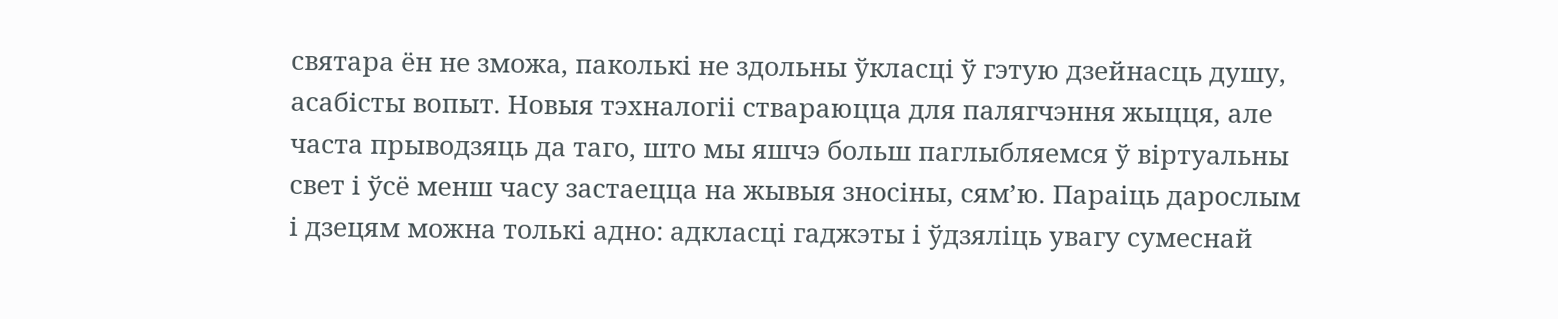святара ён не зможа, паколькі не здольны ўкласці ў гэтую дзейнасць душу, асабісты вопыт. Новыя тэхналогіі ствараюцца для палягчэння жыцця, але часта прыводзяць да таго, што мы яшчэ больш паглыбляемся ў віртуальны свет і ўсё менш часу застаецца на жывыя зносіны, сям’ю. Параіць дарослым і дзецям можна толькі адно: адкласці гаджэты і ўдзяліць увагу сумеснай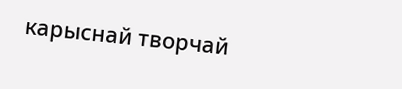карыснай творчай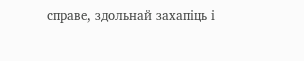справе, здольнай захапіць і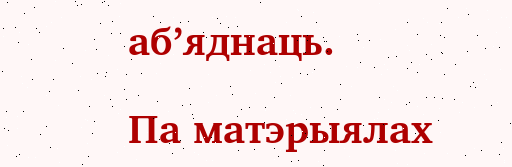аб’яднаць.

Па матэрыялах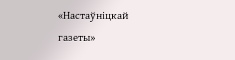«Настаўніцкай газеты»